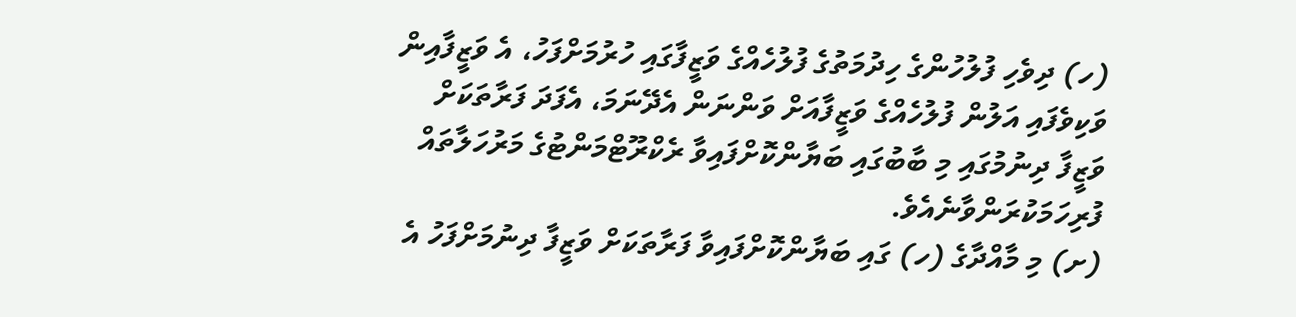(ހ) ދިވެހި ފުލުހުންގެ ހިދުމަތުގެ ފުލުހެއްގެ ވަޒީފާގައި ހުރުމަށްފަހު، އެ ވަޒީފާއިން ވަކިވެފައި އަލުން ފުލުހެއްގެ ވަޒީފާއަށް ވަންނަން އެދޭނަމަ، އެފަދަ ފަރާތަކަށް ވަޒީފާ ދިނުމުގައި މި ބާބުގައި ބަޔާންކޮށްފައިވާ ރެކްރޫޓްމަންޓުގެ މަރުހަލާތައް ފުރިހަމަކުރަންވާނެއެވެ.
(ށ) މި މާއްދާގެ (ހ) ގައި ބަޔާންކޮށްފައިވާ ފަރާތަކަށް ވަޒީފާ ދިނުމަށްފަހު އެ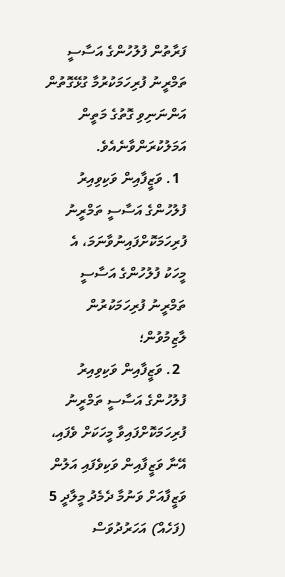ފަރާތުން ފުލުހުންގެ އަސާސީ ތަމްރީނު ފުރިހަމަކުރުމާ ގުޅޭގޮތުން އަންނަނިވި ގޮތުގެ މަތީން އަމަލުކުރަންވާނެއެވެ.
  1. ވަޒީފާއިން ވަކިވިއިރު ފުލުހުންގެ އަސާސީ ތަމްރީނު ފުރިހަމަކޮށްފައިނުވާނަމަ، އެ މީހަކު ފުލުހުންގެ އަސާސީ ތަމްރީނު ފުރިހަމަކުރުން ލާޒިމުވުން؛
  2. ވަޒީފާއިން ވަކިވިއިރު ފުލުހުންގެ އަސާސީ ތަމްރީނު ފުރިހަމަކޮށްފައިވާ މީހަކަށް ވެފައި، އޭނާ ވަޒީފާއިން ވަކިވެފައި އަލުން ވަޒީފާއަށް ވަނުމާ ދެމެދު މީލާދީ 5 (ފަހެއް) އަހަރުދުވަސް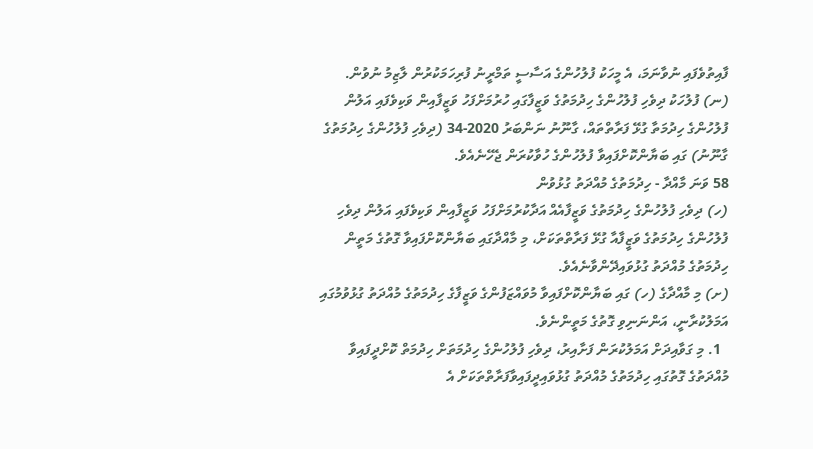ފާއިތުވެފައި ނުވާނަމަ، އެ މީހަކު ފުލުހުންގެ އަސާސީ ތަމްރީނު ފުރިހަމަކުރުން ލާޒިމު ނުވުން.
(ނ) ފުލުހަކު ދިވެހި ފުލުހުންގެ ހިދުމަތުގެ ވަޒީފާގައި ހުރުމަށްފަހު ވަޒީފާއިން ވަކިވެފައި އަލުން ފުލުހުންގެ ހިދުމަތާ ގުޅޭ ފަރާތްތައް، ގާނޫނު ނަންބަރު 2020-34 (ދިވެހި ފުލުހުންގެ ހިދުމަތުގެ ގާނޫނު) ގައި ބަޔާންކޮށްފައިވާ ފުލުހުންގެ ހުވާކުރަން ޖެހޭނެއެވެ.
58 ވަނަ މާއްދާ - ހިދުމަތުގެ މުއްދަތު ގުޅުވުން
(ހ) ދިވެހި ފުލުހުންގެ ހިދުމަތުގެ ވަޒީފާއެއް އަދާކުރުމަށްފަހު ވަޒީފާއިން ވަކިވެފައި އަލުން ދިވެހި ފުލުހުންގެ ހިދުމަތުގެ ވަޒީފާއާ ގުޅޭ ފަރާތްތަކަށް، މި މާއްދާގައި ބަޔާންކޮށްފައިވާ ގޮތުގެ މަތީން ހިދުމަތުގެ މުއްދަތު ގުޅުވައިދޭންވާނެއެވެ.
(ށ) މި މާއްދާގެ (ހ) ގައި ބަޔާންކޮށްފައިވާ މުވައްޒަފުންގެ ވަޒީފާގެ ހިދުމަތުގެ މުއްދަތު ގުޅުވުމުގައި އަމަލުކުރާނީ، އަންނަނިވި ގޮތުގެ މަތީންނެވެ.
  1. މި ގަވާއިދަށް އަމަލުކުރަން ފަށާއިރު، ދިވެހި ފުލުހުންގެ ހިދުމަތަށް ހިދުމަތް ކޮށްދީފައިވާ މުއްދަތުގެ ގޮތުގައި ހިދުމަތުގެ މުއްދަތު ގުޅުވައިދީފައިވާފަރާތްތަކަށް އެ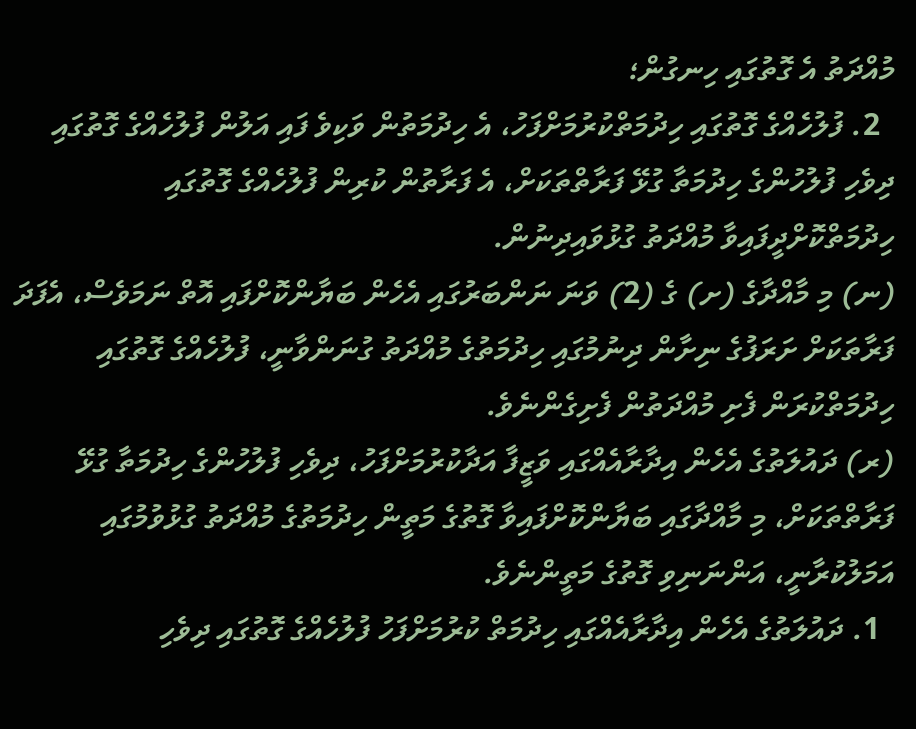މުއްދަތު އެ ގޮތުގައި ހިނގުން؛
  2. ފުލުހެއްގެ ގޮތުގައި ހިދުމަތްކުރުމަށްފަހު، އެ ހިދުމަތުން ވަކިވެ ފައި އަލުން ފުލުހެއްގެ ގޮތުގައި ދިވެހި ފުލުހުންގެ ހިދުމަތާ ގުޅޭ ފަރާތްތަކަށް، އެ ފަރާތުން ކުރިން ފުލުހެއްގެ ގޮތުގައި ހިދުމަތްކޮށްދީފައިވާ މުއްދަތު ގުޅުވައިދިނުން.
(ނ) މި މާއްދާގެ (ށ) ގެ (2) ވަނަ ނަންބަރުގައި އެހެން ބަޔާންކޮށްފައި އޮތް ނަމަވެސް، އެފަދަ ފަރާތަކަށް ށަރަފުގެ ނިށާން ދިނުމުގައި ހިދުމަތުގެ މުއްދަތު ގުނަންވާނީ، ފުލުހެއްގެ ގޮތުގައި ހިދުމަތްކުރަން ފެށި މުއްދަތުން ފެށިގެންނެވެ.
(ރ) ދައުލަތުގެ އެހެން އިދާރާއެއްގައި ވަޒީފާ އަދާކުރުމަށްފަހު، ދިވެހި ފުލުހުންގެ ހިދުމަތާ ގުޅޭ ފަރާތްތަކަށް، މި މާއްދާގައި ބަޔާންކޮށްފައިވާ ގޮތުގެ މަތީން ހިދުމަތުގެ މުއްދަތު ގުޅުވުމުގައި އަމަލުކުރާނީ، އަންނަނިވި ގޮތުގެ މަތީންނެވެ.
  1. ދައުލަތުގެ އެހެން އިދާރާއެއްގައި ހިދުމަތް ކުރުމަށްފަހު ފުލުހެއްގެ ގޮތުގައި ދިވެހި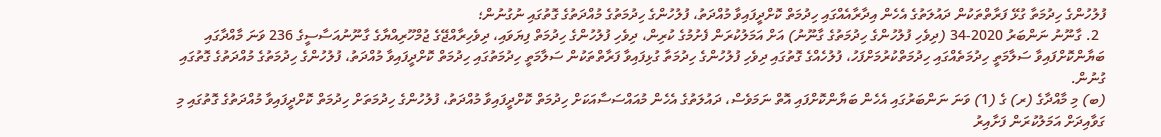ފުލުހުންގެ ހިދުމަތާ ގުޅޭ ފަރާތްތަކުން ދައުލަތުގެ އެހެން އިދާރާއެއްގައި ހިދުމަތް ކޮށްދީފައިވާ މުއްދަތު، ފުލުހުންގެ ހިދުމަތުގެ މުއްދަތުގެ ގޮތުގައި ނުގުނުން؛
  2. ގާނޫނު ނަންބަރު 2020-34 (ދިވެހި ފުލުހުންގެ ހިދުމަތުގެ ގާނޫނު) އަށް އަމަލުކުރަން ފެށުމުގެ ކުރިން، ދިވެހި ފުލުހުންގެ ހިދުމަތް ފިޔަވައި، ދިވެހިރާއްޖޭގެ ޖުމްހޫރިއްޔާގެ ގާނޫނުއަސާސީގެ 236 ވަނަ މާއްދާގައި ބަޔާންކޮށްފައިވާ ސަލާމަތީ ހިދުމަތެއްގައި ހިދުމަތްކުރުމަށްފަހު، ފުލުހެއްގެ ގޮތުގައި ދިވެހި ފުލުހުންގެ ހިދުމަތާ ގުޅިފައިވާ ފަރާތްތަކުން ސަލާމަތީ ހިދުމަތުގައި ހިދުމަތް ކޮށްދީފައިވާ މުއްދަތު، ފުލުހުންގެ ހިދުމަތުގެ މުއްދަތުގެ ގޮތުގައި ގުނުން.
(ބ) މި މާއްދާގެ (ރ) ގެ (1) ވަނަ ނަންބަރުގައި އެހެން ބަޔާންކޮށްފައި އޮތް ނަމަވެސް، ދައުލަތުގެ އެހެން މުއައްސަސާއަކަށް ހިދުމަތް ކޮށްދީފައިވާ މުއްދަތު، ފުލުހުންގެ ހިދުމަތަށް ހިދުމަތް ކޮށްދީފައިވާ މުއްދަތުގެ ގޮތުގައި މި ގަވާއިދަށް އަމަލުކުރަން ފަށާއިރު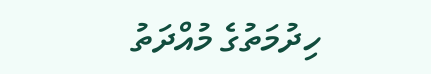ހިދުމަތުގެ މުއްދަތު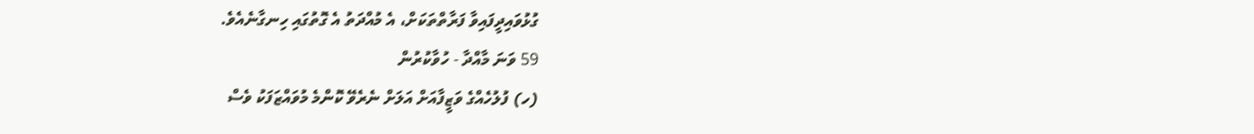ގުޅުވައިދީފައިވާ ފަރާތްތަކަށް، އެ މުއްދަތު އެ ގޮތުގައި ހިނގާނެއެވެ.
59 ވަނަ މާއްދާ - ހުވާކުރުން
(ހ) ފުލުހެއްގެ ވަޒީފާއަށް އަލަށް ނެރެވޭ ކޮންމެ މުވައްޒަފަކު ވެސް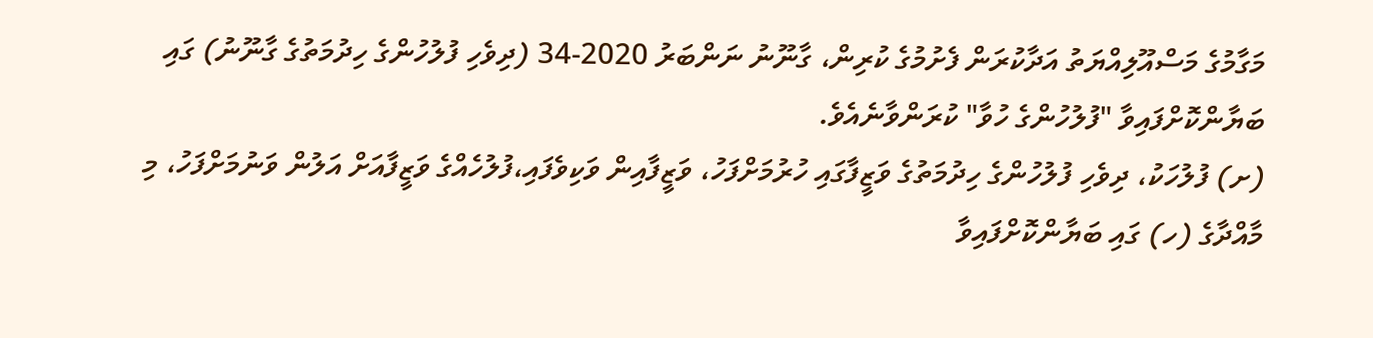މަގާމުގެ މަސްއޫލިއްޔަތު އަދާކުރަން ފެށުމުގެ ކުރިން، ގާނޫނު ނަންބަރު 2020-34 (ދިވެހި ފުލުހުންގެ ހިދުމަތުގެ ގާނޫނު) ގައި ބަޔާންކޮށްފައިވާ "ފުލުހުންގެ ހުވާ" ކުރަންވާނެއެވެ.
(ށ) ފުލުހަކު، ދިވެހި ފުލުހުންގެ ހިދުމަތުގެ ވަޒީފާގައި ހުރުމަށްފަހު، ވަޒީފާއިން ވަކިވެފައި،ފުލުހެއްގެ ވަޒީފާއަށް އަލުން ވަނުމަށްފަހު، މި މާއްދާގެ (ހ) ގައި ބަޔާންކޮށްފައިވާ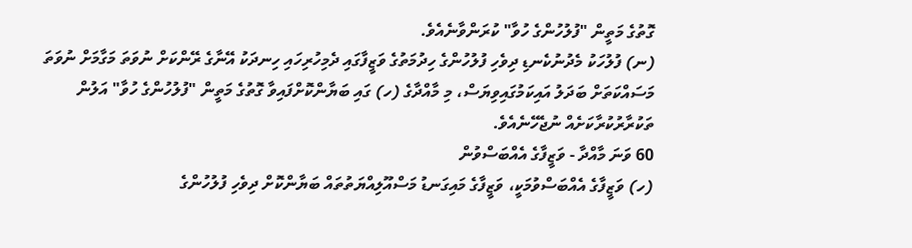ގޮތުގެ މަތީން "ފުލުހުންގެ ހުވާ" ކުރަންވާނެއެވެ.
(ނ) ފުލުހަކު މެދުނުކެނޑި ދިވެހި ފުލުހުންގެ ހިދުމަތުގެ ވަޒީފާގައި ދެމިހުރިހައި ހިނދަކު އޭނާގެ ރޭންކަށް ނުވަތަ މަގާމަށް ނުވަތަ މަސައްކަތަށް ބަދަލު އައިކަމުގައިވިޔަސް، މި މާއްދާގެ (ހ) ގައި ބަޔާންކޮށްފައިވާ ގޮތުގެ މަތީން "ފުލުހުންގެ ހުވާ" އަލުން ތަކުރާރުކުރާކަށެއް ނުޖެހޭނެއެވެ.
60 ވަނަ މާއްދާ - ވަޒީފާގެ އެއްބަސްވުން
(ހ) ވަޒީފާގެ އެއްބަސްވުމަކީ، ވަޒީފާގެ މައިގަނޑު މަސްއޫލިއްޔަތުތައް ބަޔާންކޮށް ދިވެހި ފުލުހުންގެ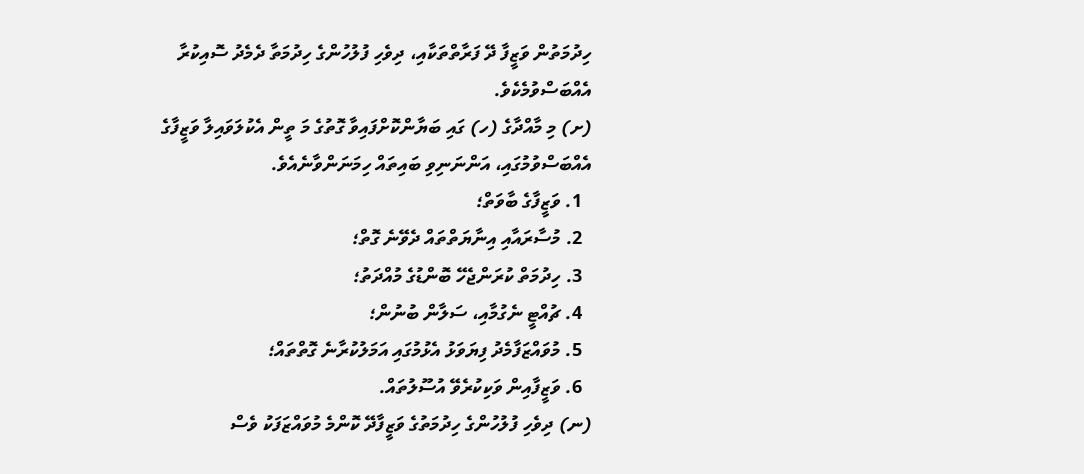ހިދުމަތުން ވަޒީފާ ދޭ ފަރާތްތަކާއި، ދިވެހި ފުލުހުންގެ ހިދުމަތާ ދެމެދު ސޮއިކުރާ އެއްބަސްވުމެކެވެ.
(ށ) މި މާއްދާގެ (ހ) ގައި ބަޔާންކޮށްފައިވާ ގޮތުގެ މަ ތީން އެކުލަވައިލާ ވަޒީފާގެ އެއްބަސްވުމުގައި، އަންނަނިވި ބައިތައް ހިމަނަންވާނެއެވެ.
  1. ވަޒީފާގެ ބާވަތް؛
  2. މުސާރައާއި އިނާޔަތްތައް ދެވޭނެ ގޮތް؛
  3. ހިދުމަތް ކުރަންޖެހޭ ބޮންޑުގެ މުއްދަތު؛
  4. ޗުއްޓީ ނެގުމާއި، ސަލާން ބުނުން؛
  5. މުވައްޒަފާމެދު ފިޔަވަޅު އެޅުމުގައި އަމަލުކުރާނެ ގޮތްތައް؛
  6. ވަޒީފާއިން ވަކިކުރެވޭ އުސޫލުތައް.
(ނ) ދިވެހި ފުލުހުންގެ ހިދުމަތުގެ ވަޒީފާދޭ ކޮންމެ މުވައްޒަފަކު ވެސް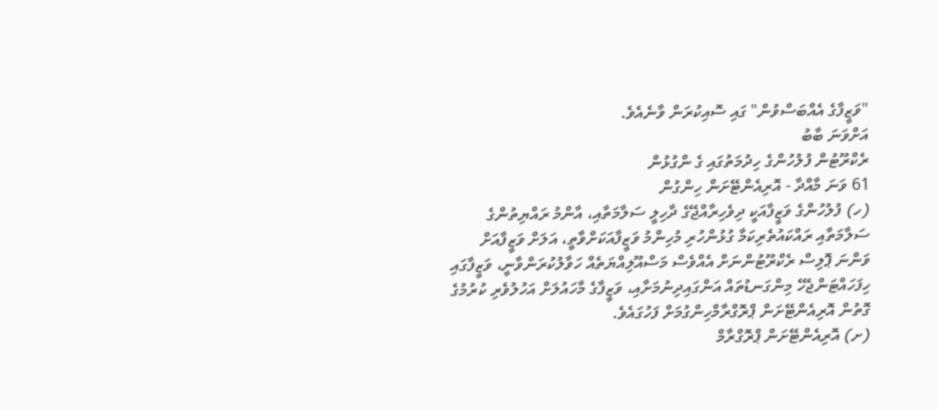"ވަޒީފާގެ އެއްބަސްވުން" ގައި ސޮއިކުރަން ވާނެއެވެ.
އަށްވަނަ ބާބު
ރެކްރޫޓުން ފުލުހުންގެ ހިދުމަތުގައި ގެ ންގުޅުން
61 ވަނަ މާއްދާ - އޮރިއެންޓޭށަން ހިންގުން
(ހ) ފުލުހުންގެ ވަޒީފާއަކީ ދިވެހިރާއްޖޭގެ ދާހިލީ ސަލާމަތާއި، އާންމު ރައްޔިތުންގެ ސަލާމަތާއި ރައްކައުތެރިކަމާ ގުޅުންހުރި މުހިންމު ވަޒީފާއަކަށްވާތީ، އަލަށް ވަޒީފާއަށް ވަންނަ ޕޮލިސް ރެކްރޫޓުންނަށް އެއްވެސް މަސްއޫލިއްޔަތެއް ހަވާލުކުރަންވާނީ، ވަޒީފާގައި ހިފަހައްޓަންޖެހޭ މިންގަނޑުތައް އަންގައިދިނުމަށާއި، ވަޒީފާގެ މާހައުލަށް އަހުލުވެރި ކުރުމުގެ ގޮތުން އޮރިއެންޓޭށަން ޕްރޮގްރާމްހިންގުމަށް ފަހުގައެވެ.
(ށ) އޮރިއެންޓޭށަން ޕްރޮގްރާމް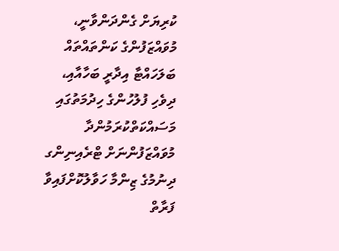ކުރިޔަށް ގެންދަންވާނީ، މުވައްޒަފުންގެ ކަންތައްތައް ބަލަހައްޓާ އިދާރީ ބަހާއާއި، ދިވެހި ފުލުހުންގެ ހިދުމަތުގައި މަސައްކަތްކުރަމުންދާ މުވައްޒަފުންނަށް ޓްރެއިނިންގ ދިނުމުގެ ޒިންމާ ހަވާލުކޮށްފައިވާ ފަރާތް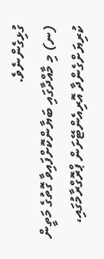ގުޅިގެންނެވެ.
(ނ) މި މާއްދާގައި ބަޔާންކޮށްފައިވާ ގޮތުގެ މަތީން ކުރިޔަށްގެންދާ އޮރިއެންޓޭށަން ޕްރޮގްރާމުގައި،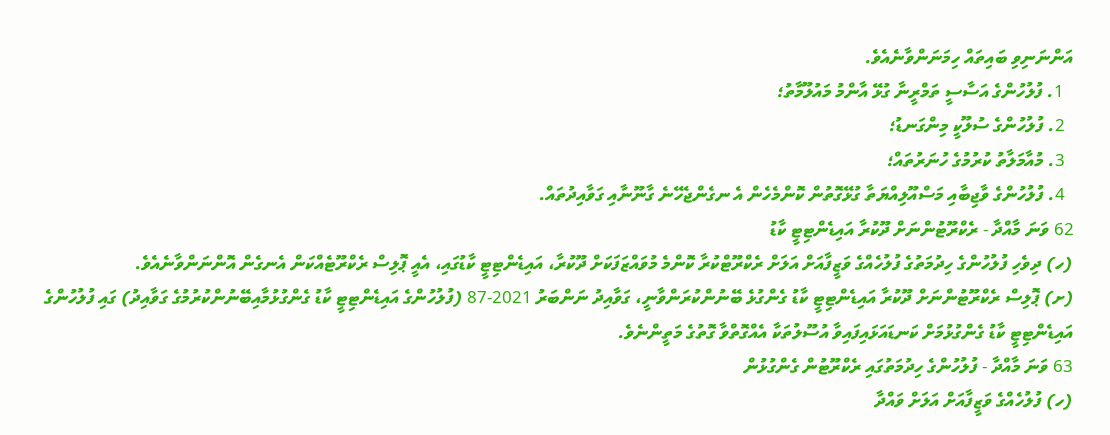އަންނަނިވި ބައިތައް ހިމަނަންވާނެއެވެ.
  1. ފުލުހުންގެ އަސާސީ ތަމްރީނާ ގުޅޭ އާންމު މައުލޫމާތު؛
  2. ފުލުހުންގެ ސުލޫކީ މިންގަނޑު؛
  3. މުއާމަލާތު ކުރުމުގެ ހުނަރުތައް؛
  4. ފުލުހުންގެ ވާޖިބާއި މަސްއޫލިއްޔަތާ ގުޅޭގޮތުން ކޮންމެހެން އެ ނގެންޖެހޭނެ ގާނޫނާއި ގަވާއިދުތައް.
62 ވަނަ މާއްދާ - ރެކްރޫޓުންނަށް ދޫކުރާ އައިޑެންޓިޓީ ކާޑު
(ހ) ދިވެހި ފުލުހުންގެ ހިދުމަތުގެ ފުލުހެއްގެ ވަޒީފާއަށް އަލަށް ރެކްރޫޓްކުރާ ކޮންމެ މުވައްޒަފަކަށް ދޫކުރާ، އައިޑެންޓިޓީ ކާޑުގައި، އެއީ ޕޮލިސް ރެކްރޫޓެއްކަން އެނގެން އޮންނަންވާނެއެވެ.
(ށ) ޕޮލިސް ރެކްރޫޓުންނަށް ދޫކުރާ އައިޑެންޓިޓީ ކާޑު ގެންގުޅެ ބޭނުންކުރަންވާނީ، ގަވާއިދު ނަންބަރު 2021-87 (ފުލުހުންގެ އައިޑެންޓިޓީ ކާޑު ގެންގުޅުމާއިބޭނުންކުރުމުގެ ގަވާއިދު) ގައި ފުލުހުންގެ އައިޑެންޓިޓީ ކާޑު ގެންގުޅުމަށް ކަނޑައަޅައިފައިވާ އުސޫލުތަކާ އެއްގޮތްވާ ގޮތުގެ މަތީންނެވެ.
63 ވަނަ މާއްދާ - ފުލުހުންގެ ހިދުމަތުގައި ރެކްރޫޓުން ގެންގުޅުން
(ހ) ފުލުހެއްގެ ވަޒީފާއަށް އަލަށް ވައްދާ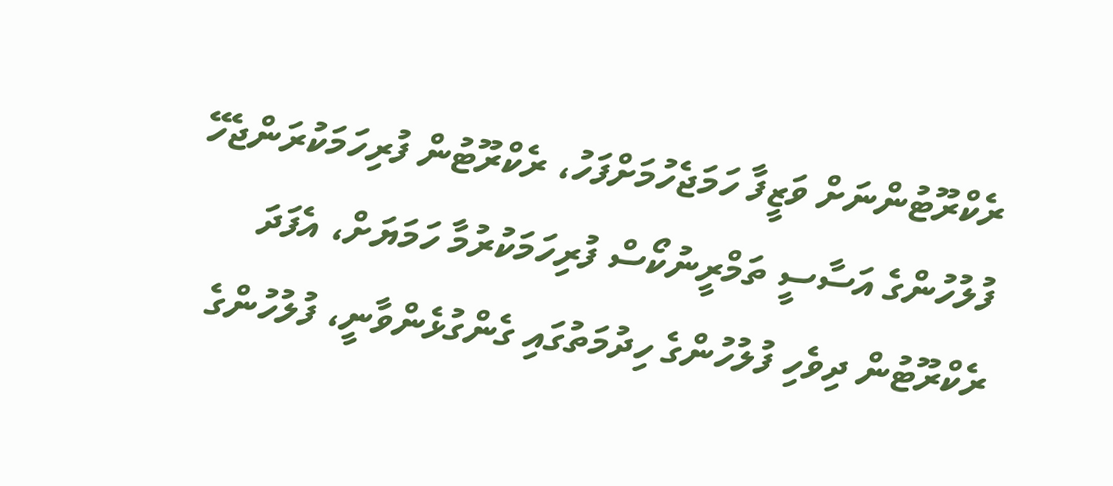ރެކްރޫޓުންނަށް ވަޒީފާ ހަމަޖެހުމަށްފަހު، ރެކްރޫޓުން ފުރިހަމަކުރަންޖެހޭ ފުލުހުންގެ އަސާސީ ތަމްރީނުކޯސް ފުރިހަމަކުރުމާ ހަމަޔަށް، އެފަދަ ރެކްރޫޓުން ދިވެހި ފުލުހުންގެ ހިދުމަތުގައި ގެންގުޅެންވާނީ، ފުލުހުންގެ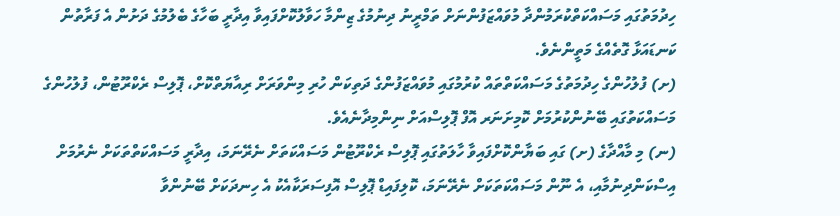ހިދުމަތުގައި މަސައްކަތްކުރަމުންދާ މުވައްޒަފުންނަށް ތަމްރީނު ދިނުމުގެ ޒިންމާ ހަވާލުކޮށްފައިވާ އިދާރީ ބަހާގެ ބެލުމުގެ ދަށުން އެ ފަރާތުން ކަނޑައަޅާ ގޮތެއްގެ މަތީންނެވެ.
(ށ) ފުލުހުންގެ ހިދުމަތުގެ މަސައްކަތްތައް ކުރުމުގައި މުވައްޒަފުންގެ ދަތިކަން ހުރި މިންވަރަށް ރިއާޔަތްކޮށް، ޕޮލިސް ރެކްރޫޓުން، ފުލުހުންގެ މަސައްކަތުގައި ބޭނުންކުރުމަށް ކޮމިށަނަރ އޮފް ޕޮލިސްއަށް ނިންމިދާނެއެވެ.
(ނ) މި މާއްދާގެ (ށ) ގައި ބަޔާންކޮށްފައިވާ ހާލަތުގައި ޕޮލިސް ރެކްރޫޓުން މަސައްކަތަށް ނެރޭނަމަ، އިދާރީ މަސައްކަތްތަކަށް ނެރުމަށް އިސްކަންދިނުމާއި، އެ ނޫން މަސައްކަތަކަށް ނެރޭނަމަ، ކޮލިފައިޑް ޕޮލިސް އޮފިސަރަކާއެކު އެ ހިނދަކަށް ބޭނުންވާ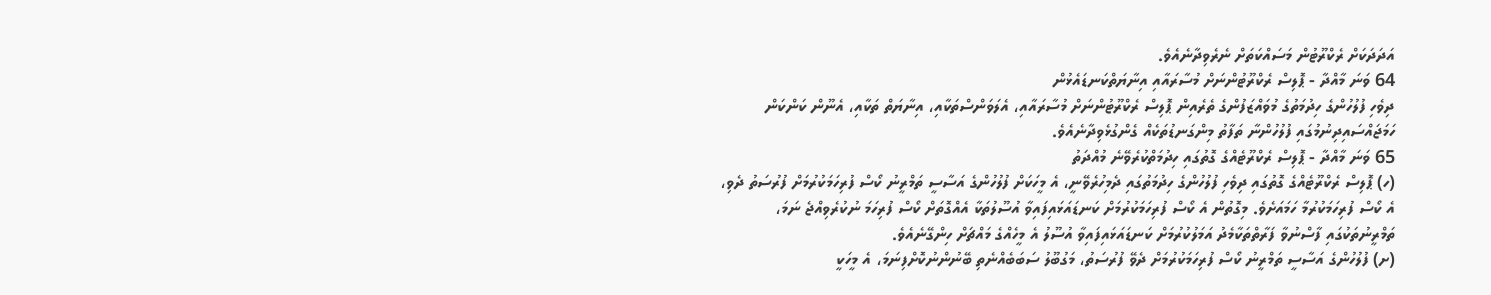އަދަދަކަށް ރެކްރޫޓުން މަސައްކަތަށް ނެރެވިދާނެއެވެ.
64 ވަނަ މާއްދާ - ޕޮލިސް ރެކްރޫޓުންނަށް މުސާރައާއި އިނާޔަތްކަނޑައެޅުން
ދިވެހި ފުލުހުންގެ ހިދުމަތުގެ މުވައްޒަފުންގެ ތެރެއިން ޕޮލިސް ރެކްރޫޓުންނަށް މުސާރައާއި، އެލަވަންސްތަކާއި، އިނާޔަތް ތަކާއި، އެނޫން ކަންކަން ހަމަޖައްސައިދިނުމުގައި ފުލުހުންނާ ތަފާތު މިންގަނޑުތަކެއް ގެންގުޅެވިދާނެއެވެ.
65 ވަނަ މާއްދާ - ޕޮލިސް ރެކްރޫޓެއްގެ ގޮތުގައި ހިދުމަތްކުރެވޭނެ މުއްދަތު
(ހ) ޕޮލިސް ރެކްރޫޓެއްގެ ގޮތުގައި ދިވެހި ފުލުހުންގެ ހިދުމަތުގައި ދެމިހުރެވޭނީ، އެ މީހަކަށް ފުލުހުންގެ އަސާސީ ތަމްރީނު ކޯސް ފުރިހަމަކުރުމަށް ފުރުސަތު ދެވި، އެ ކޯސް ފުރިހަމަކުރުމާ ހަމައަށެވެ. މިގޮތުން އެ ކޯސް ފުރިހަމަކުރުމަށް ކަނޑައަޅައިފައިވާ އުސޫލުތަކާ އެއްގޮތަށް ކޯސް ފުރިހަމަ ނުކުރެވިއްޖެ ނަމަ، ތަމްރީނުތަކުގައި ފާސްނުވާ ފަރާތްތަކާމެދު އަމަލުކުރުމަށް ކަނޑައަޅައިފައިވާ އުސޫލު އެ މީހެއްގެ މައްޗަށް ހިންގޭނެއެވެ.
(ށ) ފުލުހުންގެ އަސާސީ ތަމްރީނު ކޯސް ފުރިހަމަކުރުމަށް ދެވޭ ފުރުސަތު، މަގުބޫލު ސަބަބެއްނެތި ބޭނުންނުކޮށްފިނަމަ، އެ މީހަކީ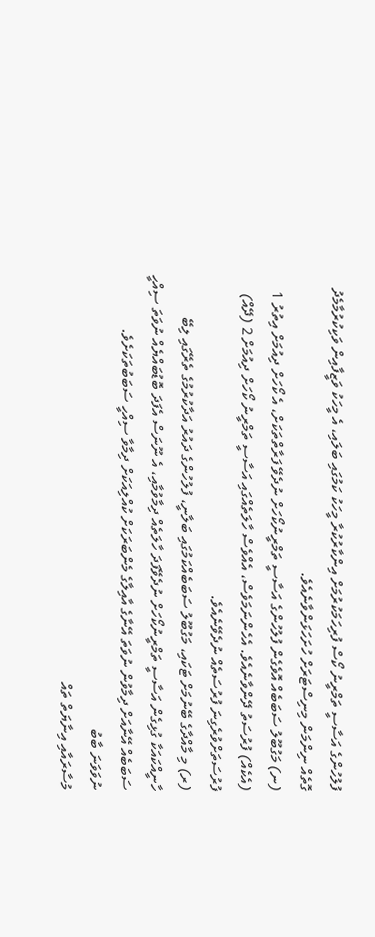ފުލުހުންގެ އަސާސީ ތަމްރީނު ކޯސް ފުރިހަމަކުރުމަށް އިންކާރުކުރާ މީހަކު ކަމުގައި ބަލައި، އެ މީހަކު ވަޒީފާއިން ވަކިކުރުމާމެދު ގޮތެއް ނިންމަން މިނިސްޓަރަށް ހުށަހަޅަންވާނެއެވެ.
(ނ) މަގުބޫލު ސަބަބެއް އޮވެގެން ފުލުހުންގެ އަސާސީ ތަމްރީނުކޯހަށް ނުދެވޭ ފަރާތްތަކަށް، އެ ކޯހަށް ދިއުމަށް އިތުރު 1 (އެކެއް) ފުރުސަތު ދޭންވާނެއެވެ. އެހެންނަމަވެސް، އެއްވެސް ހާލަތެއްގައި އަސާސީ ތަމްރީނު ކޯހަށް ދިއުމަށް 2 (ދޭއް) ފުރުސަތަށްވުރެގިނަ ފުރުސަތެއް ނުދެވޭނެއެވެ.
(ރ) މި މާއްދާގެ ބޭނުމަށް ޓަކައި، މަގުބޫލު ސަބަބެއްކަމުގައި ބަލާނީ، ފުލުހުންގެ ދައުރު އަދާކުރުމުގެ ތެރޭގައި ލިބޭ ހާނީއްކައަކާ ގުޅިގެން އަސާސީ ތަމްރީނުކޯހަށް ނުދެވޭފަދަ ހާލަތެއް ދިމާވުމާއި، އެ ނޫނަސް އެފަދަ ބޮޑުބައްޔެއް ނުވަތަ ސިއްހީ ސަބަބެއް އޭނާއަށް ދިމާވުން ނުވަތަ އޭނާގެ އާއިލާގެ މެންބަރަކަށް ކުއްލިއަކަށް ދިމާވާ ސިއްހީ ސަބަބުތަކަށެވެ.
ނުވަވަނަ ބާބު
މުސާރައާއި އިނާޔަތް ތައް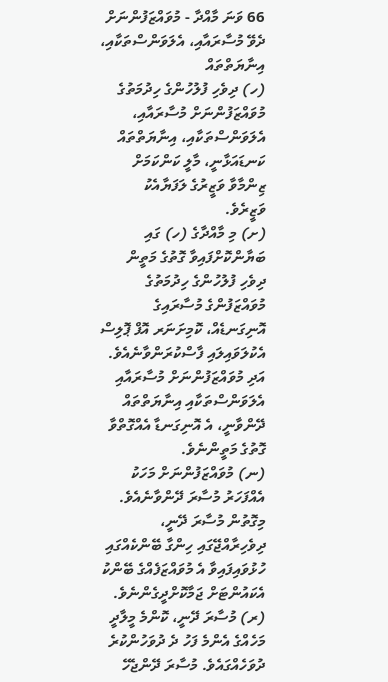66 ވަނަ މާއްދާ - މުވައްޒަފުންނަށް ދެވޭ މުސާރައާއި، އެލަވަންސްތަކާއި، އިނާޔަތްތައް
(ހ) ދިވެހި ފުލުހުންގެ ހިދުމަތުގެ މުވައްޒަފުންނަށް މުސާރައާއި، އެލަވަންސްތަކާއި، އިނާޔަތްތައް ކަނޑައަޅާނީ، މާލީ ކަންކަމަށް ޒިންމާވާ ވަޒީރުގެ ލަފަޔާއެކު ވަޒީރެވެ.
(ށ) މި މާއްދާގެ (ހ) ގައި ބަޔާންކޮށްފައިވާ ގޮތުގެ މަތީން ދިވެހި ފުލުހުންގެ ހިދުމަތުގެ މުވައްޒަފުންގެ މުސާރައިގެ އޮނިގަނޑެއް، ކޮމިށަނަރ އޮފް ޕޮލިސް އެކުލަވައިލައި ފާސްކުރަންވާނެއެވެ. އަދި މުވައްޒަފުންނަށް މުސާރައާއި އެލަވަންސްތަކާއި އިނާޔަތްތައް ދޭންވާނީ، އެ އޮނިގަނޑާ އެއްގޮތްވާ ގޮތުގެ މަތީންނެވެ.
(ނ) މުވައްޒަފުންނަށް މަހަކު އެއްފަހަރު މުސާރަ ދޭންވާނެއެވެ. މިގޮތުން މުސާރަ ދޭނީ، ދިވެހިރާއްޖޭގައި ހިންގާ ބޭންކެއްގައި ހުޅުވައިފައިވާ އެ މުވައްޒަފެއްގެ ބޭންކު އެކައުންޓަށް ޖަމާކޮށްދީގެންނެވެ.
(ރ) މުސާރަ ދޭނީ، ކޮންމެ މީލާދީ މަހެއްގެ އެންމެ ފަހު ދެ ދުވަހުންކުރެ ދުވަހެއްގައެވެ. މުސާރަ ދޭންޖެހޭ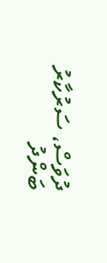ދުވަސް، ސަރުކާރު ބަންދު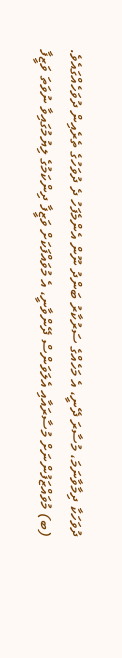ދުވަހަކާ ދިމާވާނަމަ، މުސާރަ ދޭނީ، އެ މަހެއްގެ ސަރުކާރު ބަންދު ނޫން އެންމެފަހު ދެ ދުވަހުގެ ތެރެއިން ދުވަހެއްގައެވެ.
(ބ) މުވައްޒަފުންނަށް މުސާރައާއި އެލަވަންސް ދޭންވާނީ، އެ މުވައްފަކަށް ވަޒީފާ ދިންކަމުގެ ލިޔުމުގައިވާ ނުވަތަ ވަޒީފާ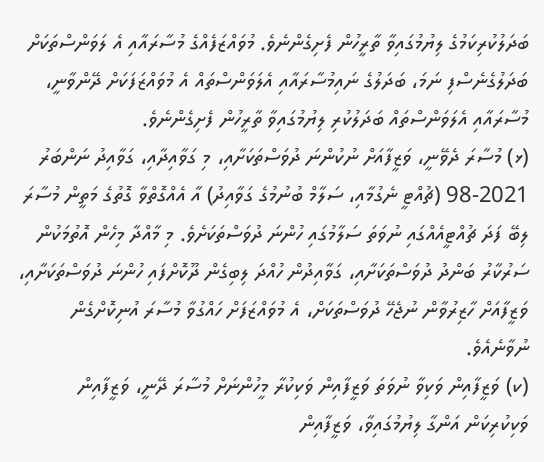ބަދަލުކުރިކަމުގެ ލިޔުމުގައިވާ ތާރީހުން ފެށިގެންނެވެ. މުވައްޒަފެއްގެ މުސާރައާއި އެ ލަވަންސްތަކަށް ބަދަލުގެނެސްފި ނަމަ، ބަދަލުގެ ނައިމުސާރައާއި އެލަވަންސްތައް އެ މުވައްޒަފަކަށް ދޭންވާނީ، މުސާރައާއި އެލަވަންސްތައް ބަދަލުކުރި ލިޔުމުގައިވާ ތާރީހުން ފެށިގެންނެވެ.
(ޅ) މުސާރަ ދެވޭނީ، ވަޒީފާއަށް ނުކުންނަ ދުވަސްތަކަށާއި، މި ގަވާއިދާއި، ގަވާއިދު ނަންބަރު 2021-98 (ޗުއްޓީ ނެގުމާއި، ސަލާމް ބުނުމުގެ ގަވާއިދު) އާ އެއްގޮތްވާ ގޮތުގެ މަތީން މުސާރަ ލިބޭ ފަދަ ޗުއްޓީއެއްގައި ނުވަތަ ސަލާމުގައި ހުންނަ ދުވަސްތަކަށެވެ. މި މާއްދާ މިހެން އޮތުމަކުން ސަރުކާރު ބަންދު ދުވަސްތަކަށާއި، ގަވާއިދުން ހުއްދަ ލިބިގެން ދޫކޮށްފައި ހުންނަ ދުވަސްތަކަށާއި، ވަޒީފާއަށް ހާޒިރުވާން ނުޖެހޭ ދުވަސްތަކަށް، އެ މުވައްޒަފަށް ހައްގުވާ މުސާރަ އުނިކޮށްގެން ނުވާނެއެވެ.
(ކ) ވަޒީފާއިން ވަކިވާ ނުވަތަ ވަޒީފާއިން ވަކިކުރާ މީހުންނަށް މުސާރަ ދޭނީ، ވަޒީފާއިން ވަކިކުރިކަން އަންގާ ލިޔުމުގައިވާ، ވަޒީފާއިން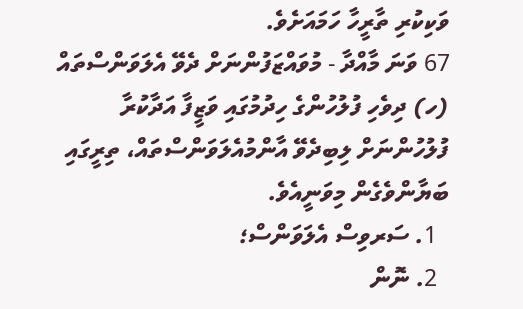ވަކިކުރި ތާރީހާ ހަމައަށެވެ.
67 ވަނަ މާއްދާ - މުވައްޒަފުންނަށް ދެވޭ އެލަވަންސްތައް
(ހ) ދިވެހި ފުލުހުންގެ ހިދުމުގައި ވަޒީފާ އަދާކުރާ ފުލުހުންނަށް ލިބިދެވޭ އާންމުއެލަވަންސްތައް، ތިރީގައި ބަޔާންވެގެން މިވަނީއެވެ.
  1. ސަރވިސް އެލަވަންސް؛
  2. ނޮން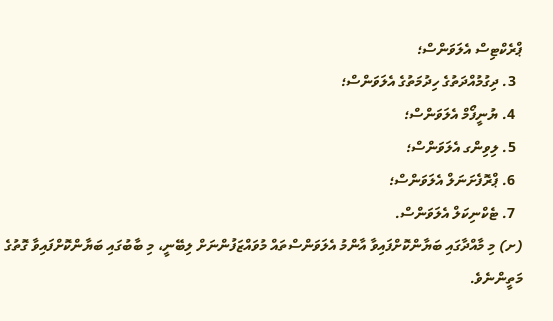ޕްރެކްޓިސް އެލަވަންސް؛
  3. ދިގުމުއްދަތުގެ ހިދުމަތުގެ އެލަވަންސް؛
  4. ޔުނީފޯމް އެލަވަންސް؛
  5. ލިވިންގ އެލަވަންސް؛
  6. ޕްރޮފެށަނަލް އެލަވަންސް؛
  7. ޓެކްނިކަލް އެލަވަންސް.
(ށ) މި މާއްދާގައި ބަޔާންކޮށްފައިވާ އާންމު އެލަވަންސްތައް މުވައްޒަފުންނަށް ލިބޭނީ، މި ބާބުގައި ބަޔާންކޮށްފައިވާ ގޮތުގެ މަތީންނެވެ.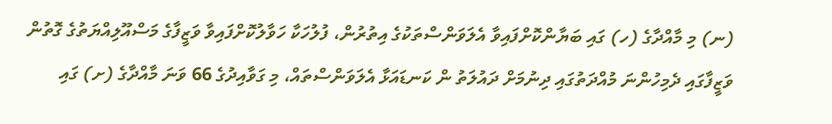(ނ) މި މާއްދާގެ (ހ) ގައި ބަޔާންކޮށްފައިވާ އެލަވަންސްތަކުގެ އިތުރުން، ފުލުހަކާ ހަވާލުކޮށްފައިވާ ވަޒީފާގެ މަސްއޫލިއްޔަތުގެ ގޮތުން ވަޒީފާގައި ދެމިހުންނަ މުއްދަތުގައި ދިނުމަށް ދައުލަތު ން ކަނޑައަޅާ އެލަވަންސްތައް، މި ގަވާއިދުގެ 66 ވަނަ މާއްދާގެ (ށ) ގައި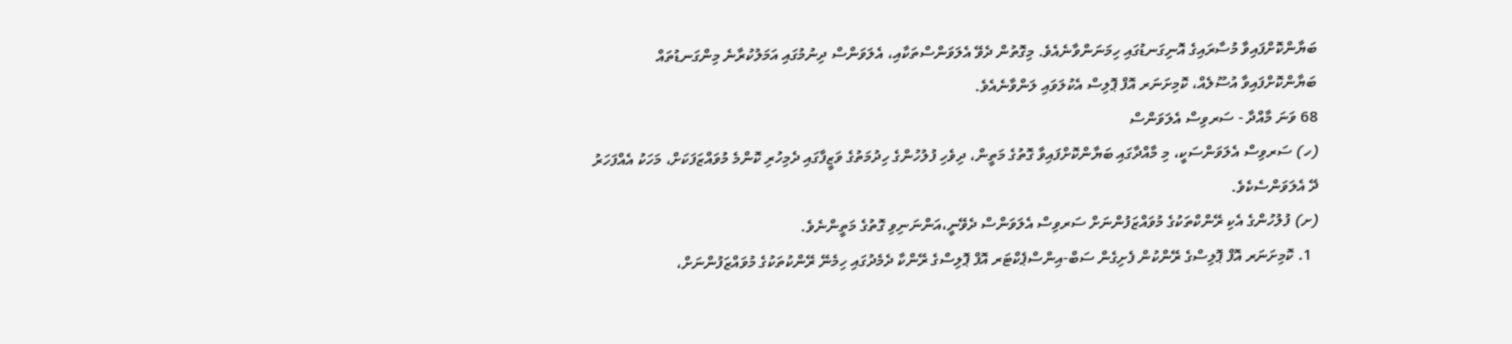ބަޔާންކޮށްފައިވާ މުސާރައިގެ އޮނިގަނޑުގައި ހިމަނަންވާނެއެވެ. މިގޮތުން ދެވޭ އެލަވަންސްތަކާއި، އެލަވަންސް ދިނުމުގައި އަމަލުކުރާނެ މިންގަނޑުތައް ބަޔާންކޮށްފައިވާ އުސޫލެއް، ކޮމިށަނަރ އޮފް ޕޮލިސް އެކުލަވައި ލަންވާނެއެވެ.
68 ވަނަ މާއްދާ - ސަރވިސް އެލަވަންސް
(ހ) ސަރވިސް އެލަވަންސަކީ، މި މާއްދާގައި ބަޔާންކޮށްފައިވާ ގޮތުގެ މަތީން، ދިވެހި ފުލުހުންގެ ހިދުމަތުގެ ވަޒީފާގައި ދެމިހުރި ކޮންމެ މުވައްޒަފަކަށް، މަހަކު އެއްފަހަރު ދޭ އެލަވަންސެކެވެ.
(ށ) ފުލުހުންގެ އެކި ރޭންކްތަކުގެ މުވައްޒަފުންނަށް ސަރވިސް އެލަވަންސް ދެވޭނީ،އަންނަނިވި ގޮތުގެ މަތީންނެވެ.
  1. ކޮމިށަނަރ އޮފް ޕޮލިސްގެ ރޭންކުން ފެށިގެން ސަބް-އިންސްޕެކްޓަރ އޮފް ޕޮލިސްގެ ރޭންކާ ދެމެދުގައި ހިމެނޭ ރޭންކުތަކުގެ މުވައްޒަފުންނަށް،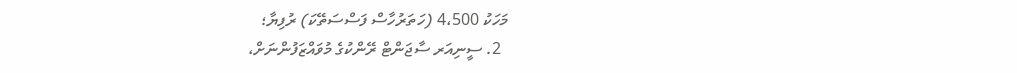މަހަކު 4،500 (ހަތަރުހާސް ފަސްސަތޭކަ) ރުފިޔާ؛
  2. ސީނިއަރ ސާޖަންޓް ރޭންކުގެ މުވައްޒަފުންނަށް،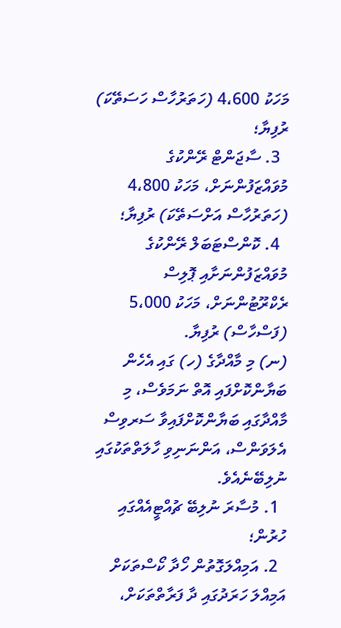މަހަކު 4،600 (ހަތަރުހާސް ހަސަތޭކަ) ރުފިޔާ؛
  3. ސާޖަންޓް ރޭންކުގެ މުވައްޒަފުންނަށް، މަހަކު 4،800 (ހަތަރުހާސް އަށްސަތޭކަ) ރުފިޔާ؛
  4. ކޮންސްޓަބަލް ރޭންކުގެ މުވައްޒަފުންނަށާއި ޕޮލިސް ރެކްރޫޓުންނަށް، މަހަކު 5،000 (ފަސްހާސް) ރުފިޔާ.
(ނ) މި މާއްދާގެ (ހ) ގައި އެހެން ބަޔާންކޮށްފައި އޮތް ނަމަވެސް، މި މާއްދާގައި ބަޔާންކޮށްފައިވާ ސަރވިސް އެލަވަންސް، އަންނަނިވި ހާލަތްތަކުގައި ނުލިބޭނެއެވެ.
  1. މުސާރަ ނުލިބޭ ޗުއްޓީއެއްގައި ހުރުން؛
  2. އަމިއްލަގޮތުން ހޯދާ ކޯސްތަކަށް އަމިއްލަ ހަރަދުގައި ދާ ފަރާތްތަކަށް،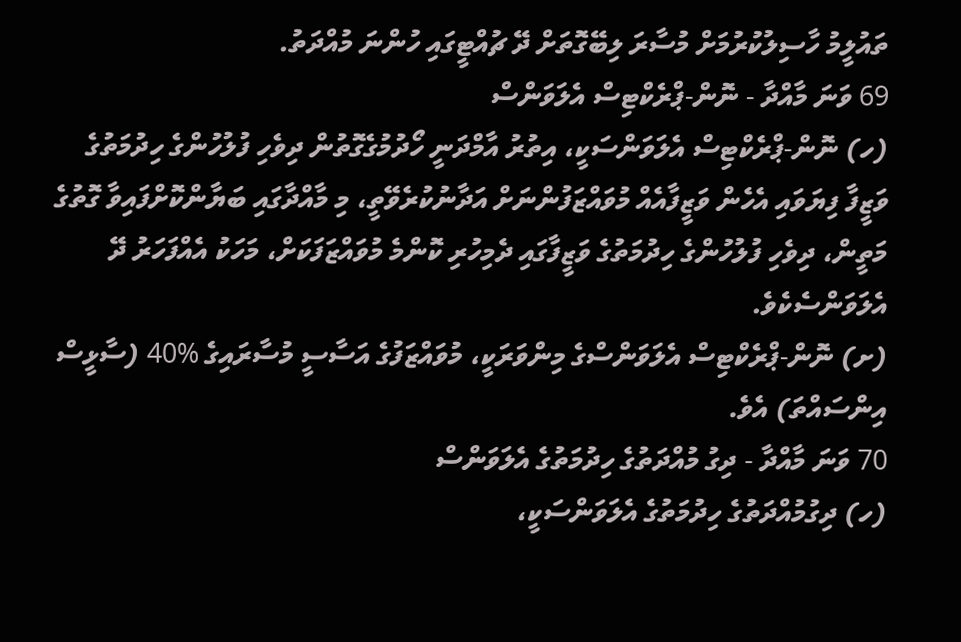ތައުލީމު ހާސިލުކުރުމަށް މުސާރަ ލިބޭގޮތަށް ދޭ ޗުއްޓީގައި ހުންނަ މުއްދަތު.
69 ވަނަ މާއްދާ - ނޮން-ޕްރެކްޓިސް އެލަވަންސް
(ހ) ނޮން-ޕްރެކްޓިސް އެލަވަންސަކީ، އިތުރު އާމްދަނީ ހޯދުމުގެގޮތުން ދިވެހި ފުލުހުންގެ ހިދުމަތުގެ ވަޒީފާ ފިޔަވައި އެހެން ވަޒީފާއެއް މުވައްޒަފުންނަށް އަދާނުކުރެވޭތީ، މި މާއްދާގައި ބަޔާންކޮށްފައިވާ ގޮތުގެ މަތީން، ދިވެހި ފުލުހުންގެ ހިދުމަތުގެ ވަޒީފާގައި ދެމިހުރި ކޮންމެ މުވައްޒަފަކަށް، މަހަކު އެއްފަހަރު ދޭ އެލަވަންސެކެވެ.
(ށ) ނޮން-ޕްރެކްޓިސް އެލަވަންސްގެ މިންވަރަކީ، މުވައްޒަފުގެ އަސާސީ މުސާރައިގެ %40 (ސާޅީސް އިންސައްތަ) އެވެ.
70 ވަނަ މާއްދާ - ދިގު މުއްދަތުގެ ހިދުމަތުގެ އެލަވަންސް
(ހ) ދިގުމުއްދަތުގެ ހިދުމަތުގެ އެލަވަންސަކީ،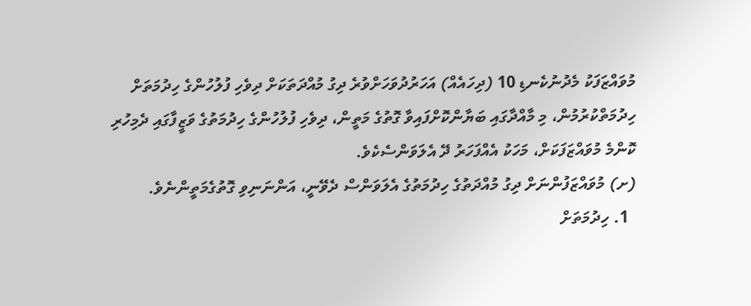މުވައްޒަފަކު މެދުނުކެނޑި 10 (ދިހައެއް) އަހަރުދުވަހަށްވުރެ ދިގު މުއްދަތަކަށް ދިވެހި ފުލުހުންގެ ހިދުމަތަށް ހިދުމަތްކުރުމުން، މި މާއްދާގައި ބަޔާންކޮށްފައިވާ ގޮތުގެ މަތީން، ދިވެހި ފުލުހުންގެ ހިދުމަތުގެ ވަޒީފާގައި ދެމިހުރި ކޮންމެ މުވައްޒަފަކަށް، މަހަކު އެއްފަހަރު ދޭ އެލަވަންސެކެވެ.
(ށ) މުވައްޒަފުންނަށް ދިގު މުއްދަތުގެ ހިދުމަތުގެ އެލަވަންސް ދެވޭނީ، އަންނަނިވި ގޮތުގެމަތީންނެވެ.
  1. ހިދުމަތަށް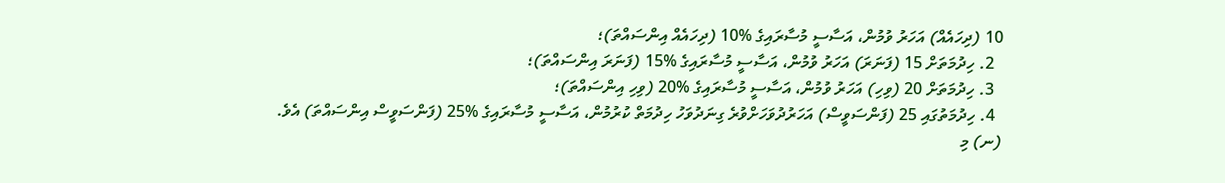10 (ދިހައެއް) އަހަރު ވުމުން، އަސާސީ މުސާރައިގެ %10 (ދިހައެއް އިންސައްތަ)؛
  2. ހިދުމަތަށް 15 (ފަނަރަ) އަހަރު ވުމުން، އަސާސީ މުސާރައިގެ %15 (ފަނަރަ އިންސައްތަ)؛
  3. ހިދުމަތަށް 20 (ވިހި) އަހަރު ވުމުން، އަސާސީ މުސާރައިގެ %20 (ވިހި އިންސައްތަ)؛
  4. ހިދުމަތުގައި 25 (ފަންސަވީސް) އަހަރުދުވަހަށްވުރެ ގިނަދުވަހު ހިދުމަތް ކުރުމުން، އަސާސީ މުސާރައިގެ %25 (ފަންސަވީސް އިންސައްތަ) އެވެ.
(ނ) މި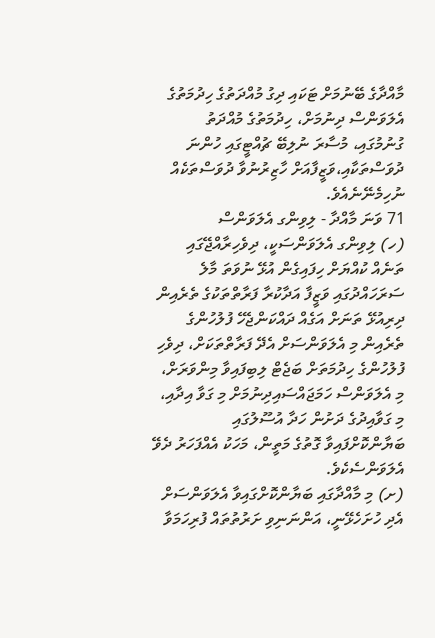މާއްދާގެ ބޭނުމަށް ޓަކައި ދިގު މުއްދަތުގެ ހިދުމަތުގެ އެލަވަންސް ދިނުމަށް، ހިދުމަތުގެ މުއްދަތު ގުނުމުގައި، މުސާރަ ނުލިބޭ ޗުއްޓީގައި ހުންނަ ދުވަސްތަކާއި،ވަޒީފާއަށް ހާޒިރުނުވާ ދުވަސްތަކެއް ނުހިމެނޭނެއެވެ.
71 ވަނަ މާއްދާ - ލިވިންގ އެލަވަންސް
(ހ) ލިވިންގ އެލަވަންސަކީ، ދިވެހިރާއްޖޭގައި ތަނެއް ކުއްޔަށް ހިފައިގެން އުޅޭ ނުވަތަ މާލެ ސަރަހައްދުގައި ވަޒީފާ އަދާކުރާ ފަރާތްތަކުގެ ތެރެއިން ދިރިއުޅޭ ތަނަށް އަގެއް ދައްކަންޖެހޭ ފުލުހުންގެ ތެރެއިން މި އެލަވަންސަށް އެދޭ ފަރާތްތަކަށް، ދިވެހި ފުލުހުންގެ ހިދުމަތަށް ބަޖެޓް ލިބިފައިވާ މިންވަރަށް، މި އެލަވަންސް ހަމަޖައްސައިދިނުމަށް މި ގަވާ އިދާއި، މި ގަވާއިދުގެ ދަށުން ހަދާ އުސޫލުގައި ބަޔާންކޮށްފައިވާ ގޮތުގެ މަތީން، މަހަކު އެއްފަހަރު ދެވޭ އެލަވަންސެކެވެ.
(ށ) މި މާއްދާގައި ބަޔާންކޮށްގައިވާ އެލަވަންސަށް އެދި ހުށަހެޅޭނީ، އަންނަނިވި ށަރުތުތައް ފުރިހަމަވާ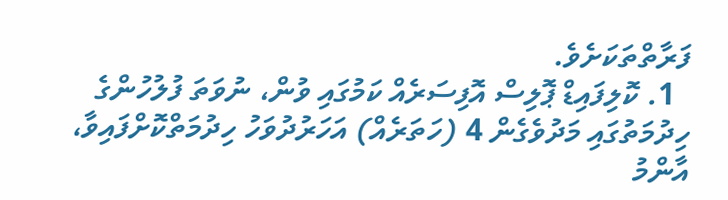ފަރާތްތަކަށެވެ.
  1. ކޮލިފައިޑް ޕޮލިސް އޮފިސަރެއް ކަމުގައި ވުން، ނުވަތަ ފުލުހުންގެ ހިދުމަތުގައި މަދުވެގެން 4 (ހަތަރެއް) އަހަރުދުވަހު ހިދުމަތްކޮށްފައިވާ، އާންމު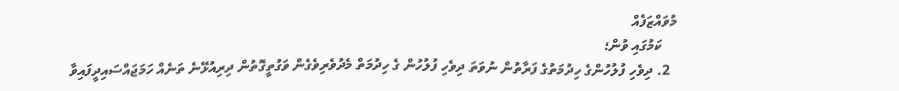މުވައްޒަފެއް
    ކަމުގައި ވުން؛
  2. ދިވެހި ފުލުހުންގެ ހިދުމަތުގެ ފަރާތުން ނުވަތަ ދިވެހި ފުލުހުން ގެ ހިދުމަތް މެދުވެރިވެގެން ވަގުތީގޮތުން ދިރިއުޅޭނެ ތަނެއް ހަމަޖައްސައިދީފައިވާ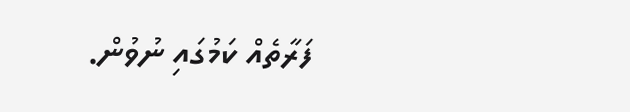ފަރާތެއް ކަމުގައި ނުވުން.